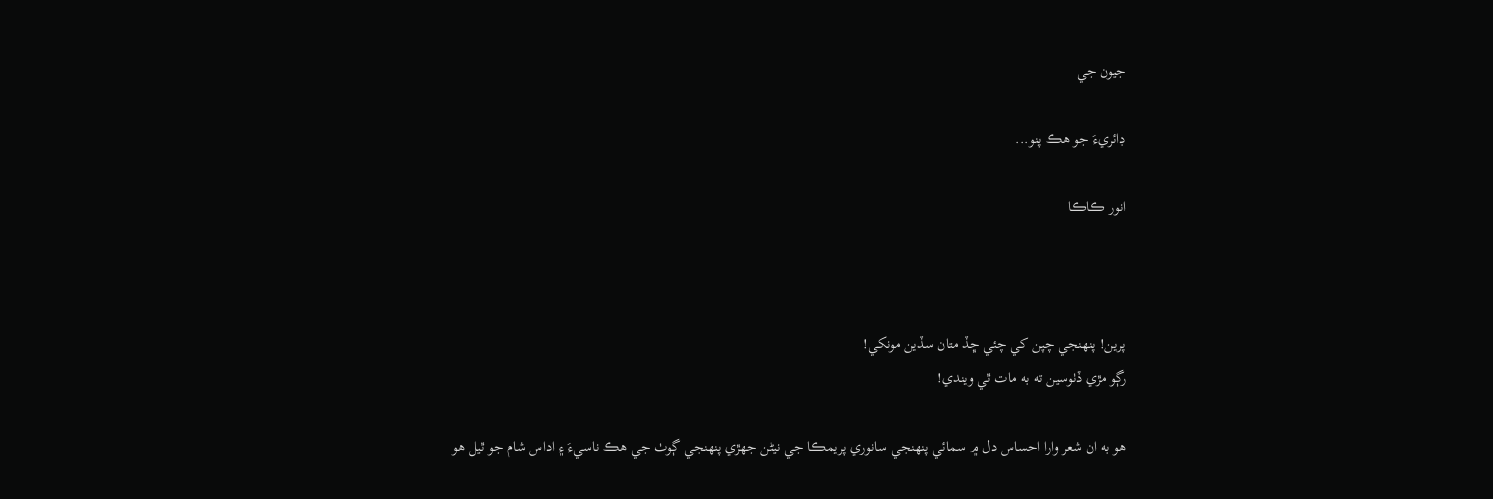جيون جي

ڊائريءَ جو هڪ پنو...

انور ڪاڪا



پرين! پنهنجي چپن کي چئي ڇڏ متان سڏين مونکي!
رڳو مڙي ڏٺوسين ته به مات ٿي ويندي!

هو به ان شعر وارا احساس دل ۾ سمائي پنهنجي سانوري پريمڪا جي نيڻن جهڙي پنهنجي ڳوٺ جي هڪ ناسيءَ ۽ اداس شام جو ٿيل هو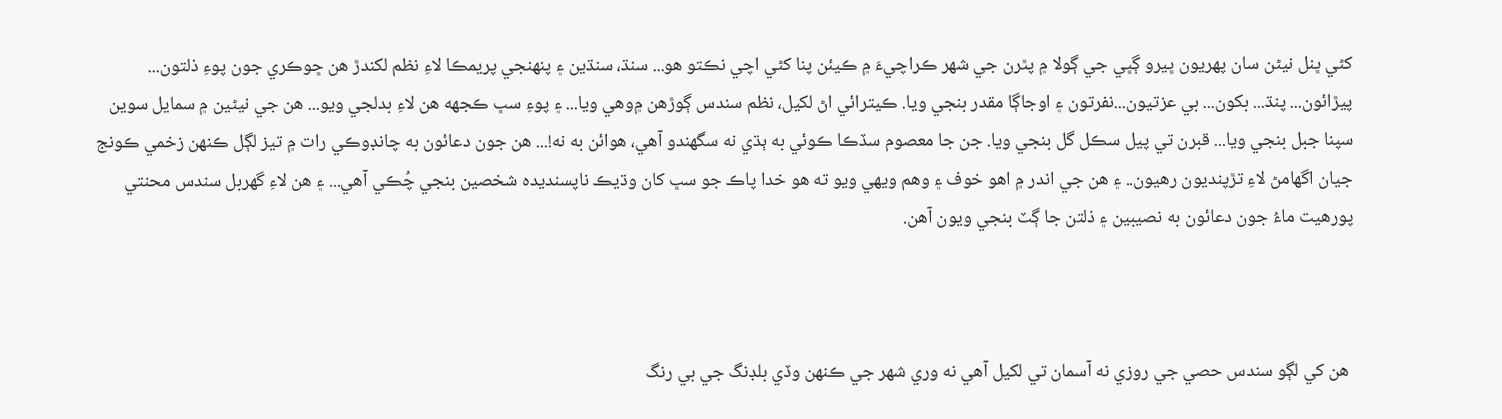کڻي ڀنل نيڻن سان پهريون ڀيرو ڳڀي جي ڳولا ۾ پٿرن جي شهر ڪراچيءَ ۾ ڪيئن پنا کڻي اچي نڪتو هو... سنڌ، سنڌين ۽ پنهنجي پريمڪا لاءِ نظم لکندڙ هن ڇوڪري جون پوءِ ذلتون... پيڙائون... پنڌ... بکون... بي عزتيون...نفرتون ۽ اوجاڳا مقدر بنجي ويا. ڪيترائي اڻ لکيل، نظم سندس ڳوڙهن ۾وهي ويا... ۽ پوءِ سڀ ڪجهه هن لاءِ بدلجي ويو... هن جي نيڻين ۾ سمايل سوين سپنا جبل بنجي ويا... قبرن تي پيل سڪل گل بنجي ويا. جن جا معصوم سڏڪا ڪوئي به ٻڌي نه سگهندو آهي، هوائن به نه!... هن جون دعائون به چانڊوڪي رات ۾ تيز لڳل ڪنهن زخمي ڪونج جيان اگهامڻ لاءِ تڙپنديون رهيون.. ۽ هن جي اندر ۾ اهو خوف ۽ وهم ويهي ويو ته هو خدا پاڪ جو سڀ کان وڌيڪ ناپسنديده شخصين بنجي چُڪي آهي... ۽ هن لاءِ گهربل سندس محنتي پورهيت ماءُ جون دعائون به نصيبين ۽ ذلتن جا ڳٽ بنجي ويون آهن.



 هن کي لڳو سندس حصي جي روزي نه آسمان تي لکيل آهي نه وري شهر جي ڪنهن وڏي بلڊنگ جي بي رنگ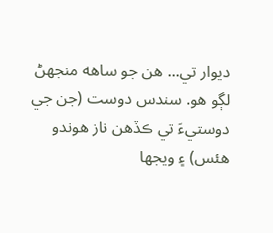ديوار تي... هن جو ساهه منجهڻ لڳو هو. سندس دوست (جن جي دوستيءَ تي ڪڏهن ناز هوندو هئس) ۽ ويجها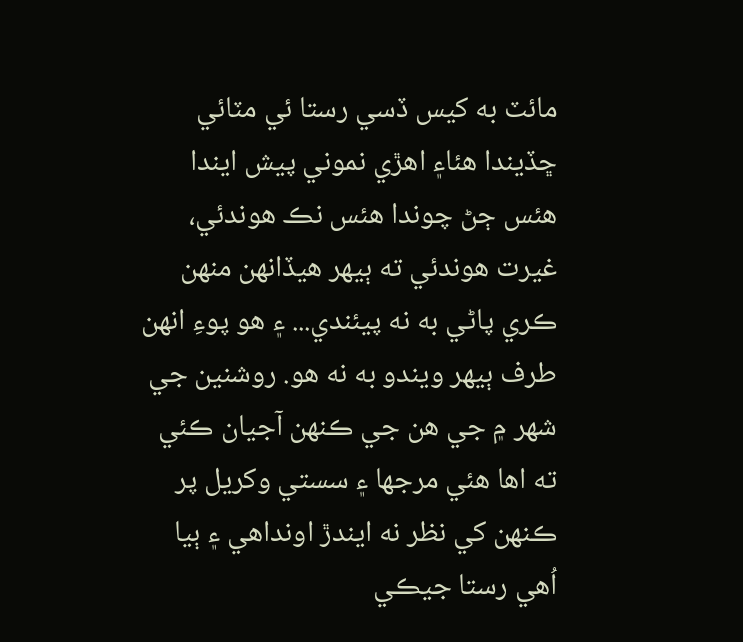مائٽ به کيس ڏسي رستا ئي مٽائي ڇڏيندا هئا۽ اهڙي نموني پيش ايندا هئس ڄڻ چوندا هئس نڪ هوندئي، غيرت هوندئي ته ٻيهر هيڏانهن منهن ڪري پاڻي به نه پيئندي... ۽ هو پوءِ انهن طرف ٻيهر ويندو به نه هو. روشنين جي شهر ۾ جي هن جي ڪنهن آجيان ڪئي ته اها هئي مرجها ۽ سستي وکريل پر ڪنهن کي نظر نه ايندڙ اونداهي ۽ ٻيا اُهي رستا جيڪي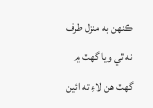ڪنهن به منزل طرف نه ٿي ويا گهٽ ۾ گهٽ هن لاءِ ته ائين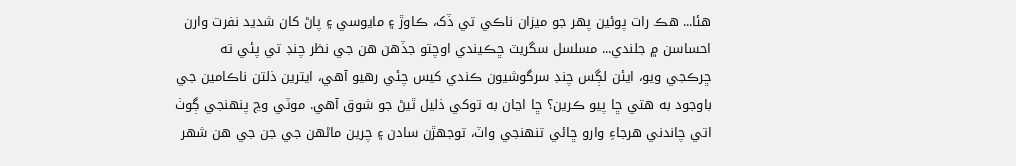هئا... هڪ رات پوئين پهر جو ميزان ناڪي تي ڏک، ڪاوڙ ۽ مايوسي ۽ پاڻ کان شديد نفرت وارن احساسن ۾ جلندي... مسلسل سگريٽ ڇڪيندي اوچتو جڏهن هن جي نظر چنڊ تي پئي ته ڇرڪجي ويو، ايئن لڳس چنڊ سرگوشيون ڪندي کيس چئي رهيو آهي، ايترين ذلتن ناڪامين جي باوجود به هتي ڇا پيو ڪرين؟ ڇا اڃان به توکي ذليل ٿيڻ جو شوق آهي. موٽي وڃ پنهنجي ڳوٺ اتي چاندني هرجاءِ وارو ڇائي تنهنجي واٽ، توجهڙن سادن ۽ چرين ماڻهن جي جن جي هن شهر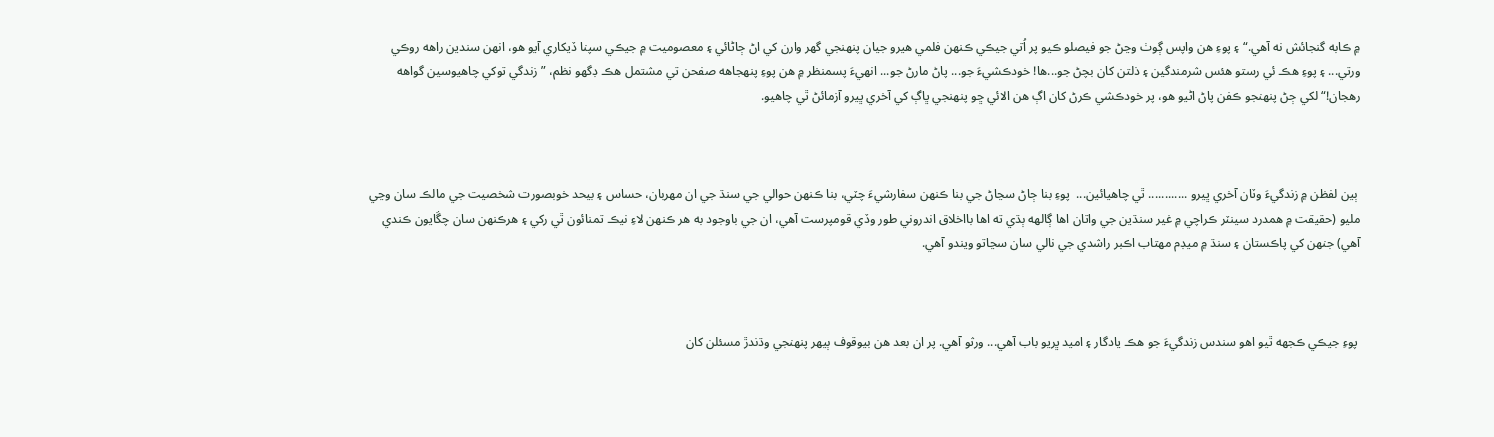۾ ڪابه گنجائش نه آهي.“ ۽ پوءِ هن واپس ڳوٺ وڃڻ جو فيصلو ڪيو پر اُتي جيڪي ڪنهن فلمي هيرو جيان پنهنجي گهر وارن کي اڻ ڄاڻائي ۽ معصوميت ۾ جيڪي سپنا ڏيکاري آيو هو، انهن سندين راهه روڪي ورتي... ۽ پوءِ هڪ ئي رستو هئس شرمندگين ۽ ذلتن کان بچڻ جو...ها! خودڪشيءَ جو... پاڻ مارڻ جو... انهيءَ پسمنظر ۾ هن پوءِ پنهجاهه صفحن تي مشتمل هڪ ڊگهو نظم، ”زندگي توکي چاهيوسين گواهه رهجان!“ لکي ڄڻ پنهنجو ڪفن پاڻ اڻيو هو، پر خودڪشي ڪرڻ کان اڳ هن الائي ڇو پنهنجي ڀاڳ کي آخري ڀيرو آزمائڻ ٿي چاهيو.



 ٻين لفظن ۾ زندگيءَ وٽان آخري ڀيرو ............ ٿي چاهيائين...  پوءِ بنا ڄاڻ سڃاڻ جي بنا ڪنهن سفارشيءَ چٽي، بنا ڪنهن حوالي جي سنڌ جي ان مهربان، حساس ۽ بيحد خوبصورت شخصيت جي مالڪ سان وڃي مليو (حقيقت ۾ همدرد سينٽر ڪراچي ۾ غير سنڌين جي واتان اها ڳالهه ٻڌي ته اها بااخلاق اندروني طور وڏي قومپرست آهي، ان جي باوجود به هر ڪنهن لاءِ نيڪ تمنائون ٿي رکي ۽ هرڪنهن سان چڱايون ڪندي آهي) جنهن کي پاڪستان ۽ سنڌ ۾ ميڊم مهتاب اڪبر راشدي جي نالي سان سڃاتو ويندو آهي.



 پوءِ جيڪي ڪجهه ٿيو اهو سندس زندگيءَ جو هڪ يادگار ۽ اميد ڀريو باب آهي... ورثو آهي. پر ان بعد هن بيوقوف ٻيهر پنهنجي وڌندڙ مسئلن کان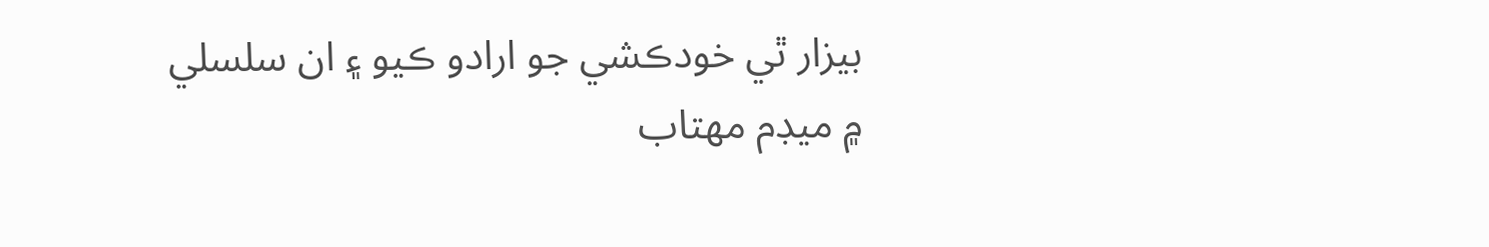بيزار ٿي خودڪشي جو ارادو ڪيو ۽ ان سلسلي ۾ ميڊم مهتاب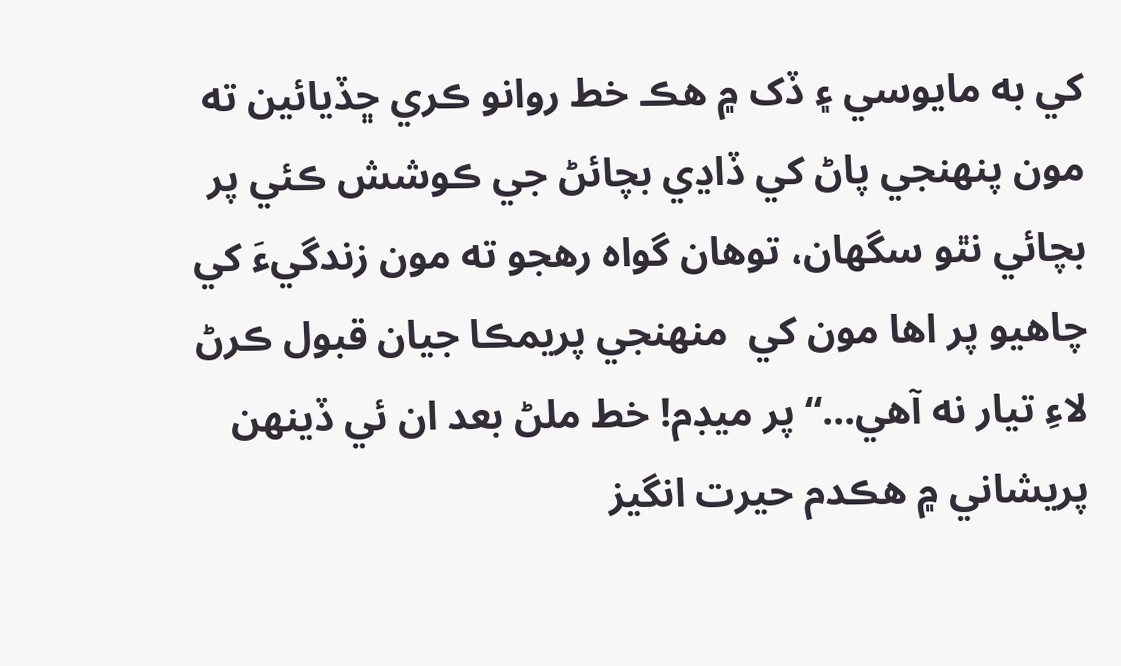کي به مايوسي ۽ ڏک ۾ هڪ خط روانو ڪري ڇڏيائين ته مون پنهنجي پاڻ کي ڏاڍي بچائڻ جي ڪوشش ڪئي پر بچائي نٿو سگهان، توهان گواه رهجو ته مون زندگيءَ کي چاهيو پر اها مون کي  منهنجي پريمڪا جيان قبول ڪرڻ لاءِ تيار نه آهي...“ پر ميڊم! خط ملڻ بعد ان ئي ڏينهن پريشاني ۾ هڪدم حيرت انگيز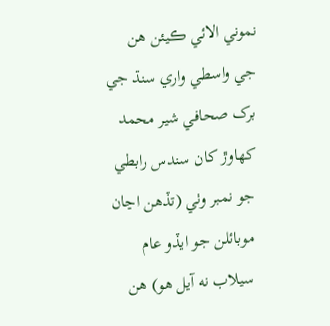نموني الائي ڪيئن هن جي واسطي واري سنڌ جي برک صحافي شير محمد کهاوڙ کان سندس رابطي جو نمبر وٺي (تڏهن اڃان موبائلن جو ايڏو عام سيلاب نه آيل هو) هن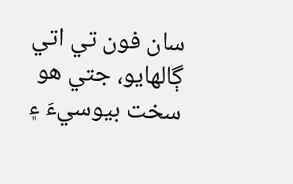سان فون تي اتي ڳالهايو، جتي هو سخت بيوسيءَ ۽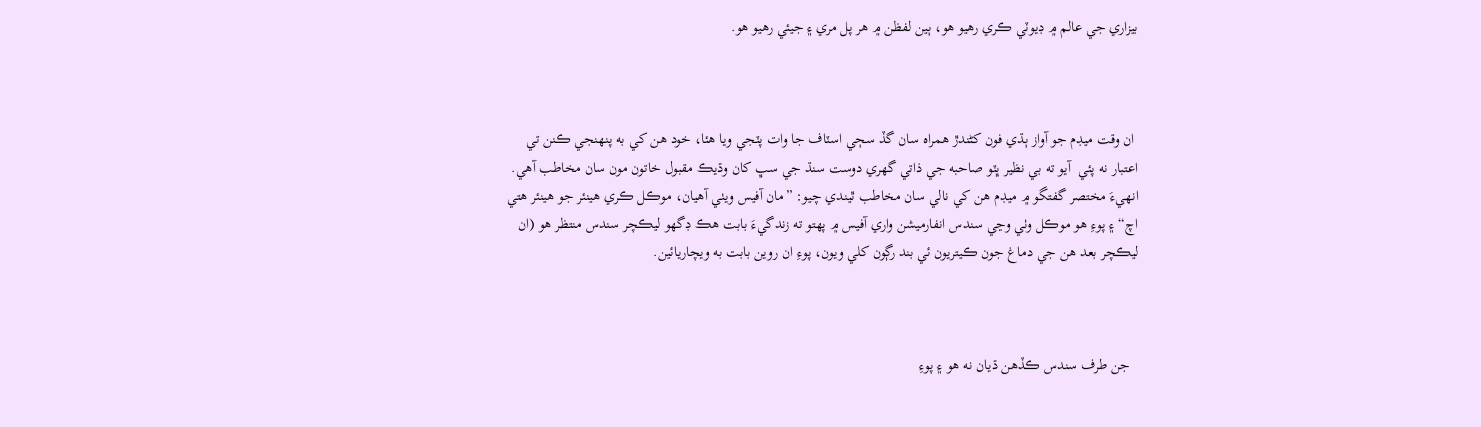بيزاري جي عالم ۾ ڊيوٽي ڪري رهيو هو، ٻين لفظن ۾ هر پل مري ۽ جيئي رهيو هو.



 ان وقت ميڊم جو آواز ٻڌي فون کڻندڙ همراه سان گڏ سڄي اسٽاف جا وات پٽجي ويا هئا، خود هن کي به پنهنجي ڪنن تي اعتبار نه پئي  آيو ته بي نظير ڀٽو صاحبه جي ذاتي گهري دوست سنڌ جي سڀ کان وڌيڪ مقبول خاتون مون سان مخاطب آهي. انهيءَ مختصر گفتگو ۾ ميڊم هن کي نالي سان مخاطب ٿيندي چيو: ”مان آفيس ويٺي آهيان، موڪل ڪري هينئر جو هينئر هتي اچ“ ۽ پوءِ هو موڪل وٺي وڃي سندس انفارميشن واري آفيس ۾ پهتو ته زندگيءَ بابت هڪ ڊگهو ليڪچر سندس منتظر هو (ان ليڪچر بعد هن جي دماغ جون ڪيتريون ئي بند رڳون کلي ويون، پوءِ ان روين بابت به ويچاريائين.



  جن طرف سندس ڪڏهن ڌيان نه هو ۽ پوءِ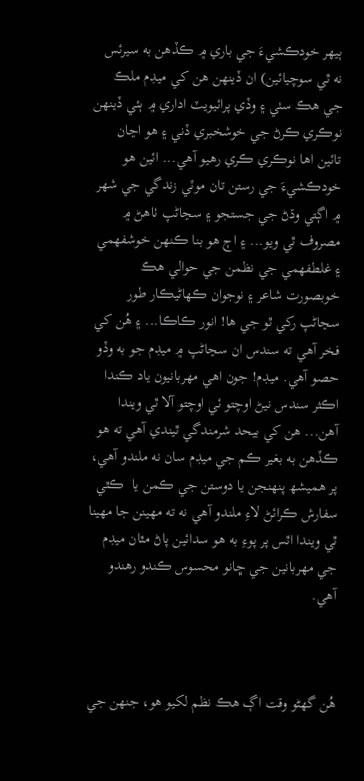ٻيهر خودڪشيءَ جي باري ۾ ڪڏهن به سيرئس نه ٿي سوچيائين) ان ڏينهن هن کي ميڊم ملڪ جي هڪ سٺي ۽ وڏي پرائيويٽ اداري ۾ ٻئي ڏينهن نوڪري ڪرڻ جي خوشخبري ڏني ۽ هو اڃان تائين اها نوڪري ڪري رهيو آهي... ائين هو خودڪشيءَ جي رستن تان موٽي زندگي جي شهر ۾ اڳتي وڌڻ جي جستجو ۽ سڃاڻپ ٺاهڻ ۾ مصروف ٿي ويو... ۽ اڄ هو بنا ڪنهن خوشفهمي ۽ غلطفهمي جي نظمن جي حوالي هڪ خوبصورت شاعر ۽ نوجوان ڪهاڻيڪار طور سڃاڻپ رکي ٿو جي ها! انور ڪاڪا... ۽ هُن کي فخر آهي ته سندس ان سڃاڻپ ۾ ميڊم جو به وڏو حصو آهي. ميڊم! جون اهي مهربانيون ياد ڪندا اڪثر سندس نيڻ اوچتو ئي اوچتو آلا ٿي ويندا آهن... هن کي بيحد شرمندگي ٿيندي آهي ته هو ڪڏهن به بغير ڪم جي ميڊم سان نه ملندو آهي، پر هميشھ پنهنجن يا دوستن جي ڪمن يا  ڪٿي سفارش ڪرائڻ لاءِ ملندو آهي نه ته مهينن جا مهينا ٿي ويندا اٿس پر پوءِ به هو سدائين پاڻ مٿان ميڊم جي مهربانين جي ڇانو محسوس ڪندو رهندو آهي.



هُن گهڻو وقت اڳ هڪ نظم لکيو هو، جنهن جي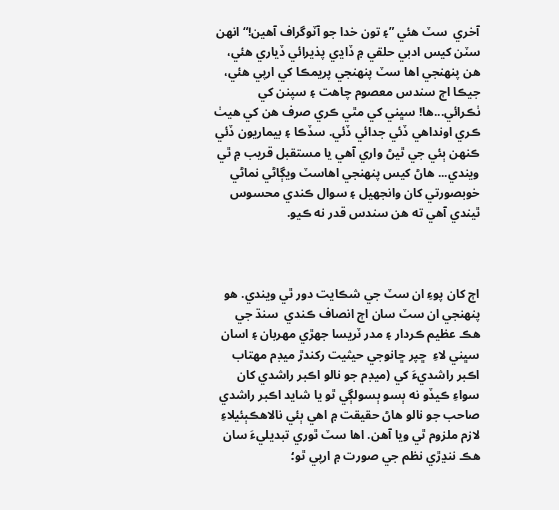آخري  سٽ هئي ”۽ تون خدا جو آٽوگراف آهين!“ انهن سٽن کيس ادبي حلقي ۾ ڏاڍي پذيرائي ڏياري هئي، هن پنهنجي اها سٽ پنهنجي پريمڪا کي ارپي هئي، جيڪا اڄ سندس معصوم چاهت ۽ سپنن کي ٺڪرائي...ها! سڀني کي مٿي ڪري صرف هن کي هيٺ ڪري اونداهي ڏئي جدائي ڏئي. سڏڪا ۽ بيماريون ڏئي ڪنهن ٻئي جي ٿيڻ واري آهي يا مستقبل قريب ۾ ٿي ويندي... هاڻ کيس پنهنجي اهاسٽ ويڳاڻي نماڻي خوبصورتي کان وانجهيل ۽ سوال ڪندي محسوس ٿيندي آهي ته هن سندس قدر نه ڪيو.



اڄ کان پوءِ ان سٽ جي شڪايت دور ٿي ويندي. هو پنهنجي ان سٽ سان اڄ انصاف ڪندي  سنڌ جي هڪ عظيم ڪردار ۽ مدر ٽريسا جهڙي مهربان ۽ اسان سڀني لاءِ  ڇپر ڇانوجي حيثيت رکندڙ ميڊم مهتاب اڪبر راشديءَ کي (ميڊم جو نالو اڪبر راشدي کان سواءِ ڪيڏو نه ٻسو ٻسولڳي ٿو يا شايد اڪبر راشدي صاحب جو نالو هاڻ حقيقت ۾ اهي ٻئي نالاهڪٻئيلاءِ لازم ملزوم ٿي ويا آهن. اها سٽ ٿوري تبديليءَ سان هڪ ننڍڙي نظم جي صورت ۾ ارپي ٿو؛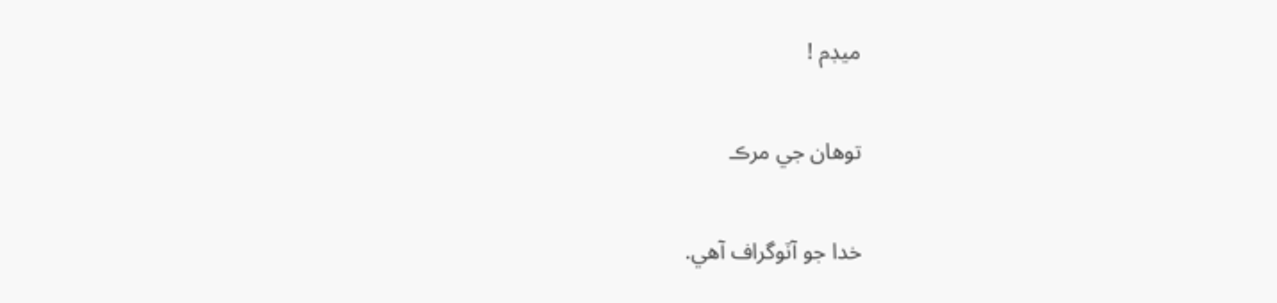ميڊم !

توهان جي مرڪ

خدا جو آٽوگراف آهي.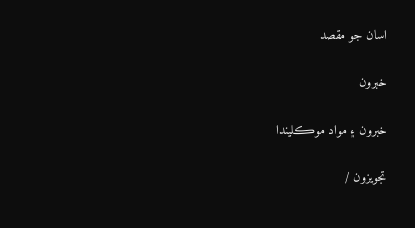اسان جو مقصد

خبرون

خبرون ۽ مواد موڪليندا

تجويزون /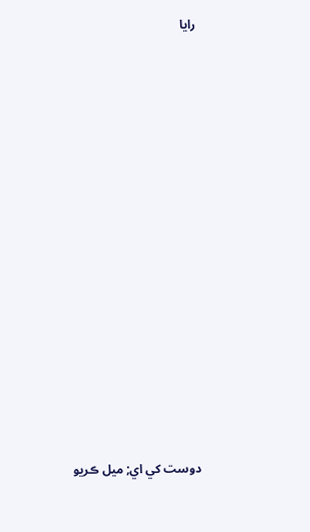رايا















دوست کي اي; ميل ڪريو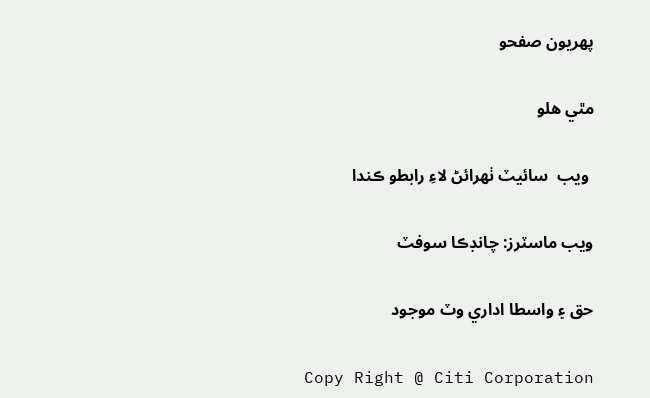پهريون صفحو

مٿي هلو

 ويب  سائيٽ ٺهرائڻ لاءِ رابطو ڪندا

ويب ماسٽرز: چانڊڪا سوفٽ

حق ۽ واسطا اداري وٽ موجود

Copy Right @ Citi Corporation